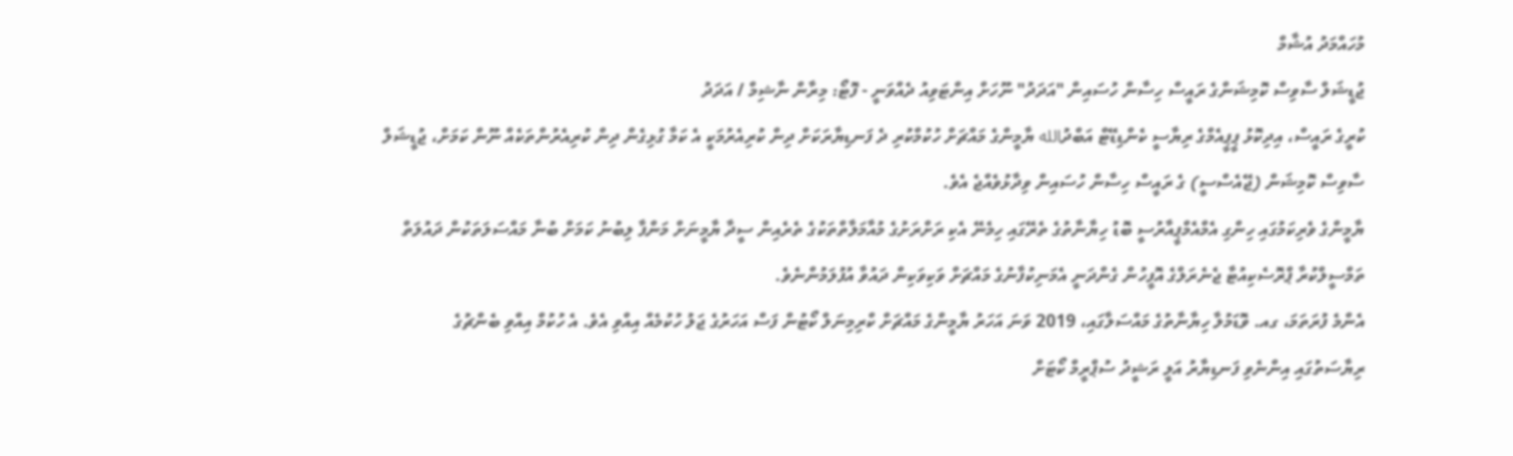މުހައްމަދު އުޝާމް
ޖުޑީޝަލް ސާވިސް ކޮމިޝަންގެ ރައީސް ހިސާން ހުސައިން "އަދަދު" ނޫހަށް އިންޓަވިއު ދެއްވަނީ - ފޮޓޯ: މިރާން ނާޝިމް / އަދަދު
ކުރީގެ ރައީސް، އިދިކޮޅު ޕީޕީއެމްގެ ރިޔާސީ ކެންޑިޑޭޓް އަބްދުالله ޔާމީންގެ މައްޗަށް ހުކުމްކުރި ދެ ފަނޑިޔާރަކަށް ދިން ކުރިއެރުމަކީ އެ ކަމާ ގުޅިގެން ދިން ކުރިއެރުންތަކެއް ނޫން ކަމަށް، ޖުޑީޝަލް ސާވިސް ކޮމިޝަން (ޖޭއެސްސީ) ގެ ރައީސް ހިސާން ހުސައިން ވިދާޅުވެއްޖެ އެވެ.
ޔާމީންގެ ވެރިކަމުގައި ހިންގި އެމްއެމްޕީއާރުސީ ބޮޑު ހިޔާނާތުގެ ތެރޭގައި ހިމެނޭ އެކި ރަށްރަށުގެ މުއާމަލާތްތަކުގެ ތެރެއިން ސީދާ ޔާމީނަށް މަންފާ ލިބުނު ކަމަށް ބުނާ މައްސަލަތަކުން ދައުލަތް ތަމްސީލްކުރާ ޕްރޮސެކިއުޓާ ޖެނެރަލްގެ އޮފީހުން ގެންދަނީ އެމަނިކުފާނުގެ މައްޗަށް ވަކިވަކިން ދައުވާ އުފުލަމުންނެވެ.
އެންމެ ފުރަތަމަ، ގއ. ވޮޑަމުލާ ހިޔާނާތުގެ މައްސަލާގައި، 2019 ވަނަ އަހަރު ޔާމީންގެ މައްޗަށް ކްރިމިނަލް ކޯޓުން ފަސް އަހަރުގެ ޖަލު ހުކުމެއް އިއްވި އެވެ. އެ ހުކުމް އިއްވި ބެންޗުގެ ރިޔާސަތުގައި އިންނެވި ފަނޑިޔާރު އަލީ ރަޝީދު ސުޕްރީމް ކޯޓަށް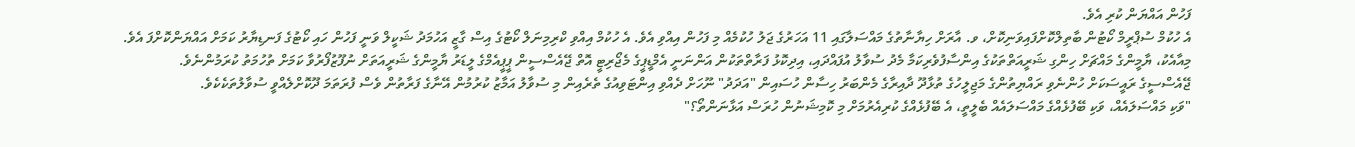ފަހުން އައްޔަން ކުރި އެވެ.
އެ ހުކުމް ސުޕްރީމް ކޯޓުން ބާތިލްކޮށްފައިވަނިކޮށް، ވ. އާރަށް ހިޔާނާތުގެ މައްސަލާގައި 11 އަހަރުގެ ޖަލު ހުކުމެއް މި ފަހުން އިއްވި އެވެ. އެ ހުކުމް އިއްވި ކްރިމިނަލް ކޯޓުގެ އިސް ގާޒީ އަހުމަދު ޝަކީލް ވަނީ ފަހުން ހައި ކޯޓުގެ ފަނޑިޔާރު ކަމަށް އައްޔަންކޮށްފަ އެވެ.
މިއާއެކު، ޔާމީންގެ މައްޗަށް ހިންގި ޝަރީއަތްތަކުގެ އިންސާފުވެރިކަމާ މެދު ސުވާލު އުފައްދައި، އިދިކޮޅު ފަރާތްތަކުން އަންނަނީ އެމްޑީޕީގެ މެޖޯރިޓީ އޮތް ޖޭއެސްސީން ޕީޕީއެމްގެ ލީޑަރު ޔާމީންގެ ޝަރީއަތަށް ނުފޫޒުފޯރުވާ ކަމަށް ތުހުމަތު ކުރަމުންނެވެ.
ޖޭއެސްސީގެ ރައީސަކަށް ހުންނެވި ރައްޔިތުންގެ މަޖިލީހުގެ ތުޅާދޫ ދާއިރާގެ މެންބަރު ހިސާން ހުސައިން "އަދަދު" ނޫހަށް ދެއްވި އިންޓަވިއުގެ ތެރެއިން މި ސުވާލު އަމާޒު ކުރުމުން އޭނާގެ ފަރާތުން ވެސް ފުރަތަމަ ދޫކޮށްލެއްވީ ސުވާލުތަކެކެވެ.
"ވަކި މައްސަލައެއް، ވަކި ބޭފުޅެއްގެ މައްސަލައެއް ބެލީތީ، އެ ބޭފުޅެއްގެ ކުރިއެރުމަށް މި ކޮމިޝަނުން ހުރަސް އަޅާނަންތޯ؟"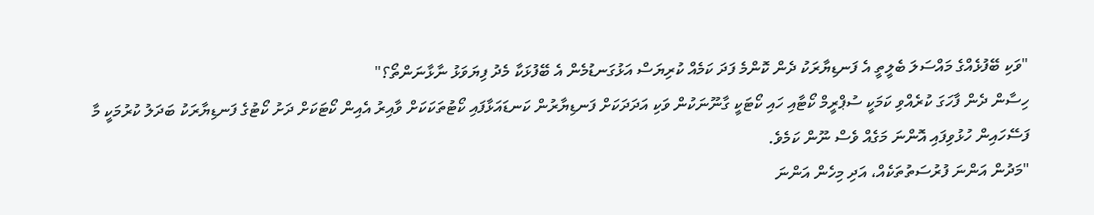"ވަކި ބޭފުޅެއްގެ މައްސަލަ ބެލީތީ އެ ފަނޑިޔާރަކު ދެން ކޮންމެ ފަދަ ކަމެއް ކުރިޔަސް އަޅުގަނޑުމެން އެ ބޭފުޅަކާ މެދު ފިޔަވަޅު ނާޅާނަންތޯ؟"
ހިސާން ދެން ފާހަގަ ކުރެއްވި ކަމަކީ ސުޕްރީމް ކޯޓާއި ހައި ކޯޓަކީ ގާނޫނަކުން ވަކި އަދަދަކަށް ފަނޑިޔާރުން ކަނޑައަޅާފައި ކޯޓުތަކަކަށް ވާއިރު އެއިން ކޯޓަކަށް ދަށު ކޯޓުގެ ފަނޑިޔާރަކު ބަދަލު ކުރުމަކީ މާ ފަސޭހައިން ހުޅުވިފައި އޮންނަ މަގެއް ވެސް ނޫން ކަމެވެ.
"މަދުން އަންނަ ފުރުސަތުތަކެއް، އަދި މިހެން އަންނަ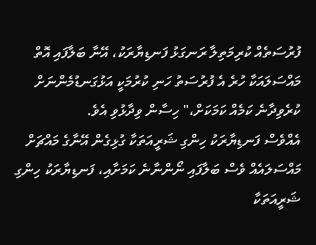ފުރުސަތެއް ކުރިމަތިލާ ރަނގަޅު ފަނޑިޔާރަކު، އޭނާ ބަލާފައި އޮތް މައްސަލައަކާ ހުރެ އެ ފުރުސަތު ހަނި ކުރުމަކީ އަޅުގަނޑުމެންނަށް ކުރެވިދާނެ ކަމެއް ކަމަކަށް،" ހިސާން ވިދާޅުވި އެވެ.
އެއްވެސް ފަނޑިޔާރަކު ހިންގި ޝަރީއަތަކާ ގުޅިގެން އޭނާގެ މައްޗަށް މައްސަލައެއް ވެސް ބަލާފައި ނޯންނާނެ ކަމަށާއި، ފަނޑިޔާރަކު ހިންގި ޝަރީއަތަކާ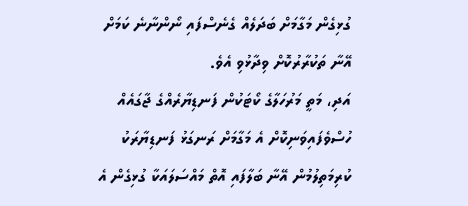ގުޅިގެން މަގާމަށް ބަދަލެއް ގެނެސްފައި ނޯންނާނެ ކަމަށް އޭނާ ތަކުރާރުކޮށް ވިދާޅުވި އެވެ.
އަދި، މަތީ މަރުހަލާގެ ކޯޓަކުން ފަނޑިޔާރެއްގެ ޖާގައެއް ހުސްވެފައިވަނިކޮށް އެ މަގާމަށް ރަނގަޅު ފަނޑިޔާރަކު ކުރިމަތިލުމުން އޭނާ ބަލާފައި އޮތް މައްސަލައަކާ ގުޅިގެން އެ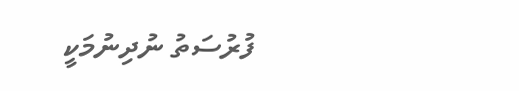ފުރުސަތު ނުދިނުމަކީ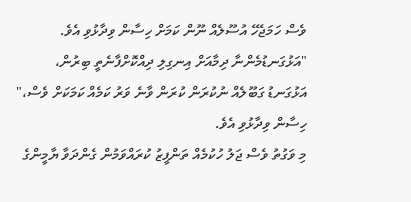ވެސް ހަމަޖެހޭ އުސޫލެއް ނޫން ކަމަށް ހިސާން ވިދާޅުވި އެވެ.
"އަޅުގަނޑުމެންނާ ދިމާއަށް އިނގިލި ދިއްކޮށްފާނެތީ ބިރުން، އަޅުގަނޑު ގަބޫލެއް ނުކުރަން ކުރަން ވާނެ ވަރު ކަމެއް ކަމަކަށް ވެސް،" ހިސާން ވިދާޅުވި އެވެ.
މި ވަގުތު ވެސް ޖަލު ހުކުމެއް ތަންފީޒު ކުރައްވަމުން ގެންދަވާ ޔާމީންގެ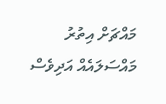މައްޗަށް އިތުރު މައްސަލައެއް އަދިވެސް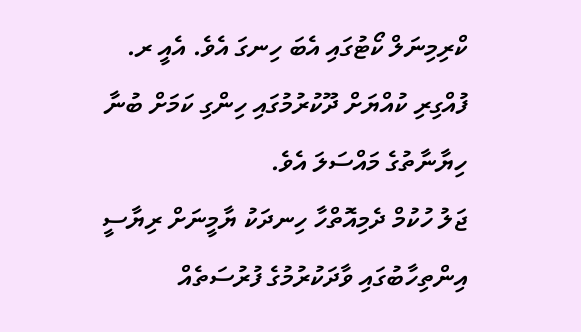ކްރިމިނަލް ކޯޓުގައި އެބަ ހިނގަ އެވެ. އެއީ ރ. ފުއްގިރި ކުއްޔަށް ދޫކުރުމުގައި ހިންގި ކަމަށް ބުނާ ހިޔާނާތުގެ މައްސަލަ އެވެ.
ޖަލު ހުކުމް ދެމިއޮތްހާ ހިނދަކު ޔާމީނަށް ރިޔާސީ އިންތިހާބުގައި ވާދަކުރުމުގެ ފުރުސަތެއް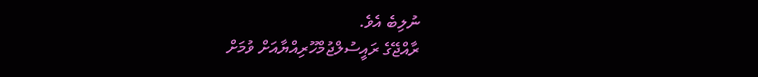ނުލިބެ އެވެ.
ރާއްޖޭގެ ރައީސުލްޖުމްހޫރިއްޔާއަށް ވުމަށް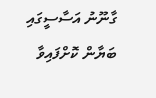ގާނޫނު އަސާސީގައި ބަޔާން ކޮށްފައިވާ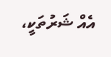އެއް ޝަރުތަކީ،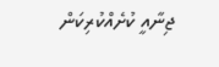ޖިނާއީ ކުށެއްކުރިކަން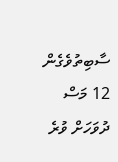ސާބިތުވެގެން 12 މަސް ދުވަހަށް ވުރެ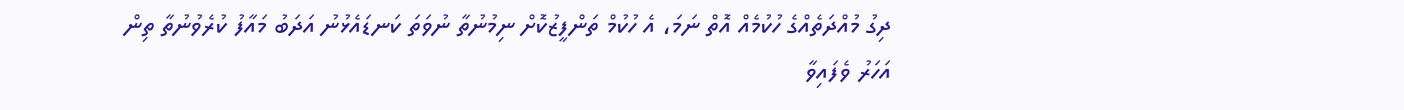ދިގު މުއްދަތެއްގެ ހުކުމެއް އޮތް ނަމަ، އެ ހުކުމް ތަންފީޒުކޮށް ނިމުނުތާ ނުވަތަ ކަނޑައެޅުނު އަދަބު މައާފު ކުރެވުނުތާ ތިން އަހަރު ވެފައިވާ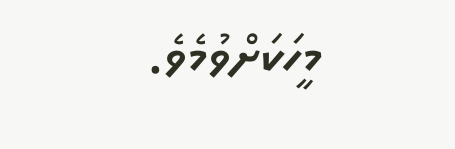މީހަކަށްވުމެވެ.